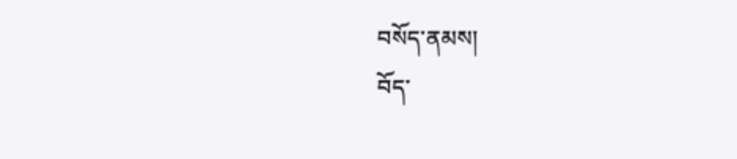བསོད་ནམས།
བོད་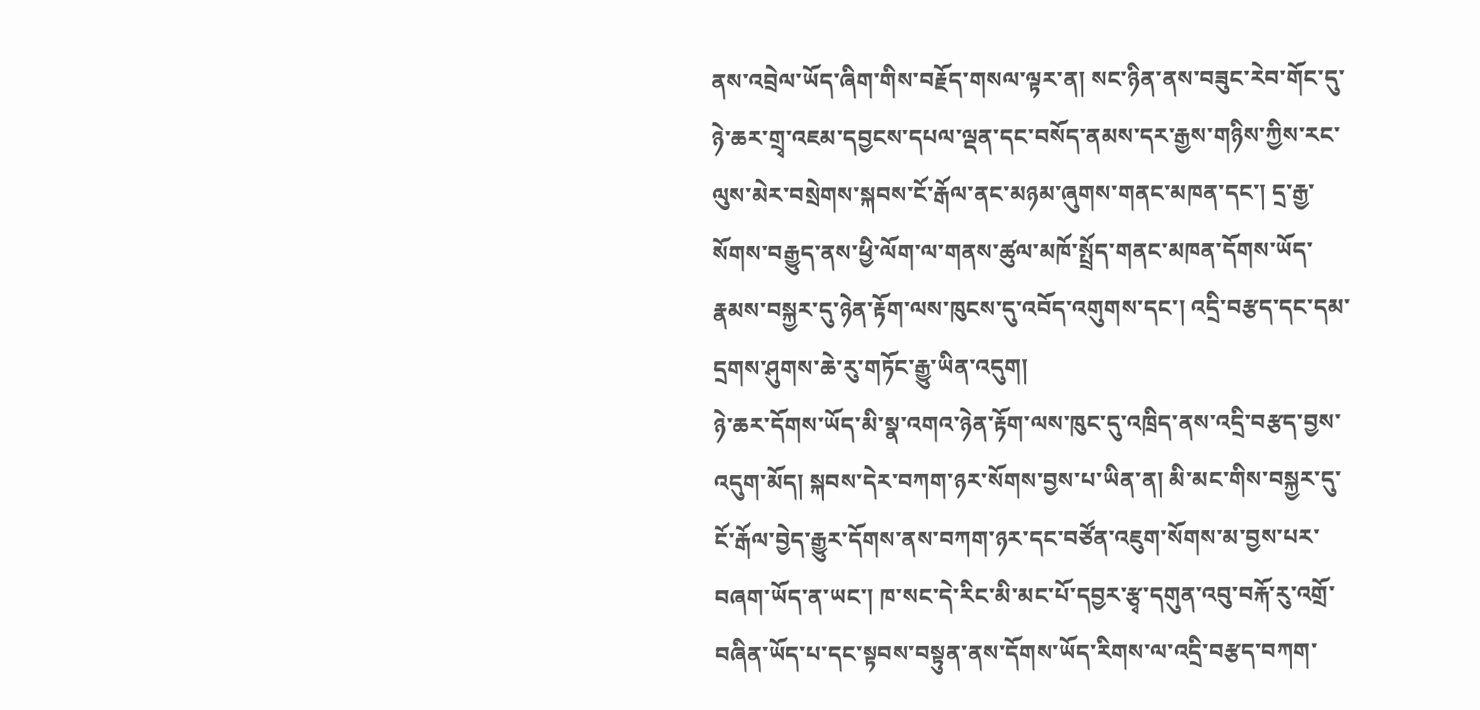ནས་འབྲེལ་ཡོད་ཞིག་གིས་བརྗོད་གསལ་ལྟར་ན། སང་ཉིན་ནས་བཟུང་རེབ་གོང་དུ་ཉེ་ཆར་གྲྭ་འཇམ་དབྱངས་དཔལ་ལྡན་དང་བསོད་ནམས་དར་རྒྱས་གཉིས་ཀྱིས་རང་ལུས་མེར་བསྲེགས་སྐབས་ངོ་རྒོལ་ནང་མཉམ་ཞུགས་གནང་མཁན་དང་། དྲ་རྒྱ་སོགས་བརྒྱུད་ནས་ཕྱི་ལོག་ལ་གནས་ཚུལ་མཁོ་སྤྲོད་གནང་མཁན་དོགས་ཡོད་རྣམས་བསྐྱར་དུ་ཉེན་རྟོག་ལས་ཁུངས་དུ་འབོད་འགུགས་དང་། འདྲི་བརྩད་དང་དམ་དྲགས་ཤུགས་ཆེ་རུ་གཏོང་རྒྱུ་ཡིན་འདུག།
ཉེ་ཆར་དོགས་ཡོད་མི་སྣ་འགའ་ཉེན་རྟོག་ལས་ཁུང་དུ་འཁྲིད་ནས་འདྲི་བརྩད་བྱས་འདུག་མོད། སྐབས་དེར་བཀག་ཉར་སོགས་བྱས་པ་ཡིན་ན། མི་མང་གིས་བསྐྱར་དུ་ངོ་རྒོལ་བྱེད་རྒྱུར་དོགས་ནས་བཀག་ཉར་དང་བཙོན་འཇུག་སོགས་མ་བྱས་པར་བཞག་ཡོད་ན་ཡང་། ཁ་སང་དེ་རིང་མི་མང་པོ་དབྱར་རྩྭ་དགུན་འབུ་བརྐོ་རུ་འགྲོ་བཞིན་ཡོད་པ་དང་སྟབས་བསྟུན་ནས་དོགས་ཡོད་རིགས་ལ་འདྲི་བརྩད་བཀག་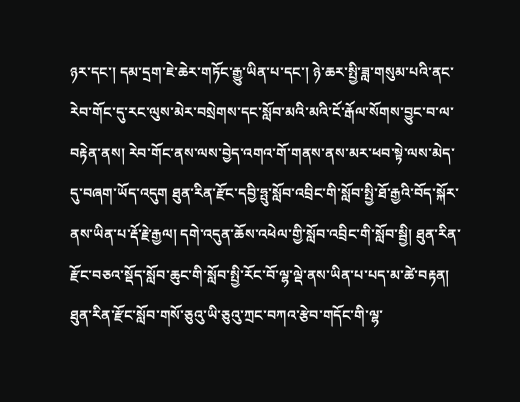ཉར་དང་། དམ་དྲག་ཇེ་ཆེར་གཏོང་རྒྱུ་ཡིན་པ་དང་། ཉེ་ཆར་སྤྱི་ཟླ་གསུམ་པའི་ནང་རེབ་གོང་དུ་རང་ལུས་མེར་བསྲེགས་དང་སློབ་མའི་མའི་ངོ་རྒོལ་སོགས་བྱུང་བ་ལ་བརྟེན་ནས། རེབ་གོང་ནས་ལས་བྱེད་འགའ་གོ་གནས་ནས་མར་ཕབ་སྟེ་ལས་མེད་དུ་བཞག་ཡོད་འདུག ཐུན་རིན་རྫོང་དབྱི་ཧྤུ་སློབ་འབྲིང་གི་སློབ་སྤྱི་ཐོ་རྒྱའི་བོད་སྐོར་ནས་ཡིན་པ་རྡོ་རྗེ་རྒྱལ། དགེ་འདུན་ཆོས་འཕེལ་གྱི་སློབ་འབྲིང་གི་སློབ་སྦྱི། ཐུན་རིན་རྫོང་བཅའ་སྡོད་སློབ་ཆུང་གི་སློབ་སྤྱི་རོང་བོ་ལྷ་ལྡེ་ནས་ཡིན་པ་པད་མ་ཚེ་བརྟན། ཐུན་རིན་རྫོང་སློབ་གསོ་ཅུའུ་ཡི་ཅུའུ་ཀྲང་བཀའ་རྩེབ་གདོང་གི་ལྷ་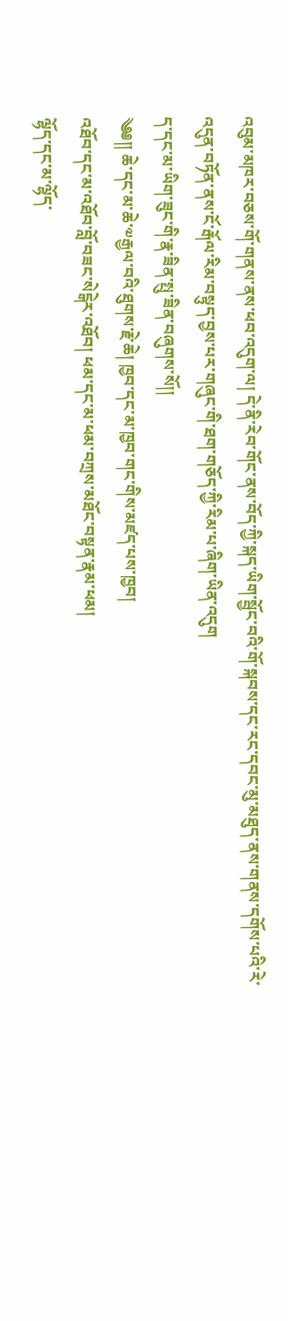འབུམ་མཁར་བཅས་གོ་གནས་ནས་ཕབ་འདུག་ལ། དེ་ནི་རེབ་གོང་ནས་བོད་ཀྱི་སྐད་ཡིག་སྦྱོང་བའི་གོ་སྐབས་དང་རང་དབང་མུ་མཐུད་ནས་གནས་དགོས་པའི་རེ་འདུན་བཏོན་ནས་ངོ་རྒོལ་རིམ་བསྟུད་བྱས་པར་གཞུང་གི་ཐག་གཅོད་ཀྱི་རིམ་པ་ཞིག་ཡིན་འདུག
ད་དང་མ་ཡིག་ཟུང་གི་རྣ་ཟིན་སྤུ་ཟིན་བཞུགས་སོ།།
༄༅།། ཆེ་དང་མ་ཆེ་༧རྒྱལ་བའི་ཐུགས་རྗེ་ཆེ། ཁྱབ་དང་མ་ཁྱབ་གང་གིས་མཛད་པས་ཁྱབ།
འཐོབ་དང་མ་འཐོབ་བློ་བཟང་སེངྒེར་འཐོབ། ཕམ་དང་མ་ཕམ་བཀྲས་མཐོང་བསྟན་རྣམ་ཕམ།
ལྷོད་དང་མ་ལྷོད་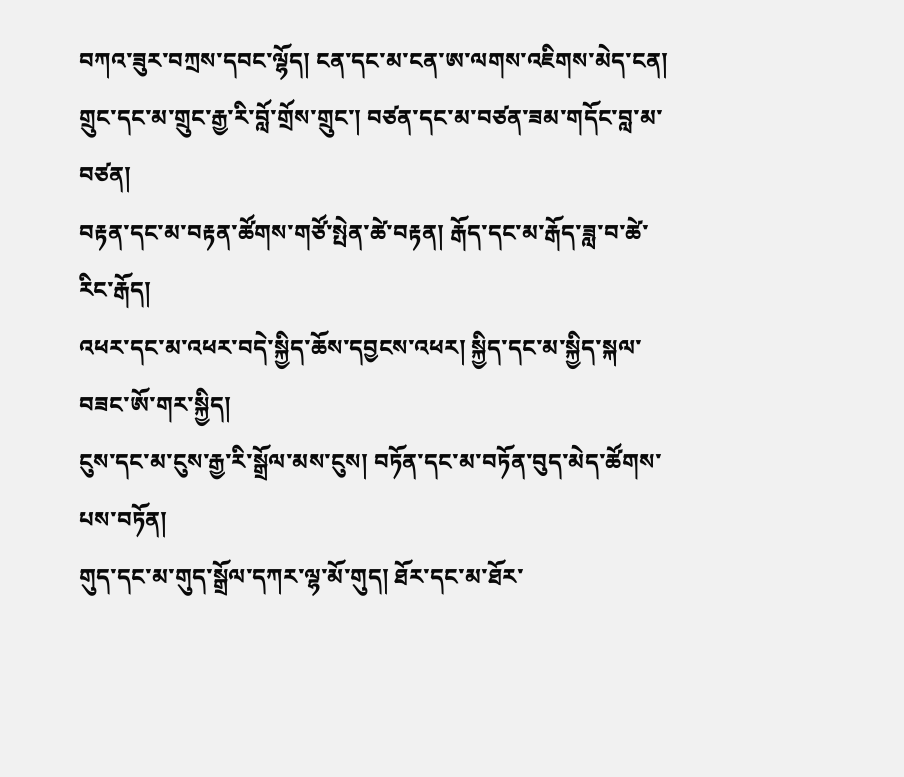བཀའ་ཟུར་བཀྲས་དབང་ལྷོད། ངན་དང་མ་ངན་ཨ་ལགས་འཇིགས་མེད་ངན།
གྲུང་དང་མ་གྲུང་རྒྱ་རི་བློ་གྲོས་གྲུང་། བཙན་དང་མ་བཙན་ཟམ་གདོང་བླ་མ་བཙན།
བརྟན་དང་མ་བརྟན་ཚོགས་གཙོ་སྤེན་ཚེ་བརྟན། རྒོད་དང་མ་རྒོད་ཟླ་བ་ཚེ་རིང་རྒོད།
འཕར་དང་མ་འཕར་བདེ་སྐྱིད་ཆོས་དབྱངས་འཕར། སྐྱིད་དང་མ་སྐྱིད་སྐལ་བཟང་ཨོ་གར་སྐྱིད།
ངུས་དང་མ་ངུས་རྒྱ་རི་སྒྲོལ་མས་ངུས། བཏོན་དང་མ་བཏོན་བུད་མེད་ཚོགས་པས་བཏོན།
གུད་དང་མ་གུད་སྒྲོལ་དཀར་ལྷ་མོ་གུད། ཐོར་དང་མ་ཐོར་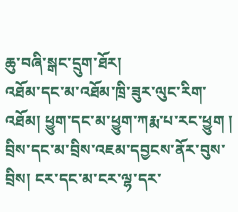ཆུ་བཞི་སྒང་དྲུག་ཐོར།
འཐོམ་དང་མ་འཐོམ་ཁྲི་ཟུར་ལུང་རིག་འཐོམ། ཕྱུག་དང་མ་ཕྱུག་ཀརྨ་པ་རང་ཕྱུག །
བྲིས་དང་མ་བྲིས་འཇམ་དབྱངས་ནོར་བུས་བྲིས། ངར་དང་མ་ངར་ལྷ་དར་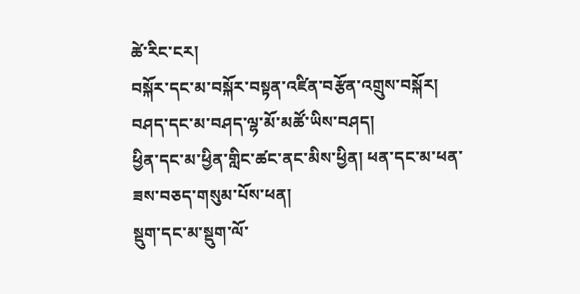ཚེ་རིང་ངར།
བསྐོར་དང་མ་བསྐོར་བསྟན་འཛིན་བརྩོན་འགྲུས་བསྐོར། བཤད་དང་མ་བཤད་ལྷ་མོ་མཚོ་ཡིས་བཤད།
ཕྱིན་དང་མ་ཕྱིན་གླིང་ཚང་ནང་མིས་ཕྱིན། ཕན་དང་མ་ཕན་ཟས་བཅད་གསུམ་པོས་ཕན།
སྡུག་དང་མ་སྡུག་ལོ་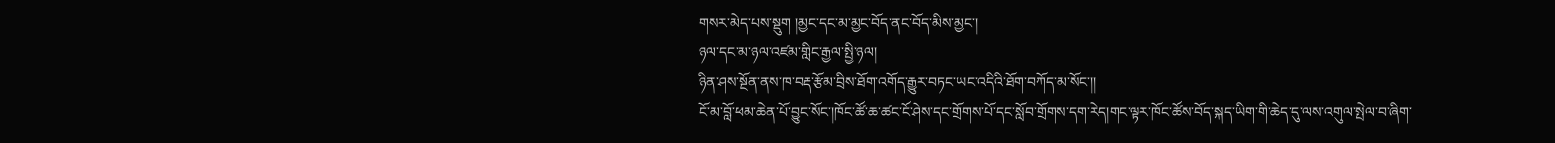གསར་མེད་པས་སྡུག །མྱང་དང་མ་མྱང་བོད་ནང་བོད་མིས་མྱང་།
ཉལ་དང་མ་ཉལ་འཛམ་གླིང་རྒྱལ་སྤྱི་ཉལ།
ཉིན་ཤས་སྔོན་ནས་ཁ་བརྡ་རྩོམ་བྲིས་ཐོག་འགོད་རྒྱུར་བཏང་ཡང་འདིའི་ཐོག་བཀོད་མ་སོང་།།
ངོ་མ་བློ་ཕམ་ཆེན་པོ་བྱུང་སོང་།ཁོང་ཚོ་ཆ་ཚང་ངོ་ཤེས་དང་གྲོགས་པོ་དང་སློབ་གྲོགས་དག་རེད།གང་ལྟར་ཁོང་ཚོས་བོད་སྐད་ཡིག་གི་ཆེད་དུ་ལས་འགུལ་སྤེལ་བ་ཞིག་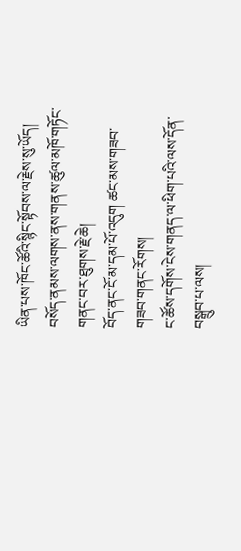ཡིན་པས་ཁོང་ཚོའི་སྙིང་སྟོབས་ལ་རྗེས་སུ་ཡོད།
བསོད་ནམས་ལགས་ནས་གནས་ཚུལ་མཁོ་གཏོང་གནང་བར་ཐུགས་རྗེ་ཆེ།
བོད་ནང་ངོ་མ་དམ་པོ་འདུག ཚང་མས་གཟབ་གཟབ་གནང་རོགས།
ང་ཚོས་དགོས་ངེས་གནད་ལ་ཕིག་པའི་ལས་དོན་བསྒྲུབ་པ་ལས།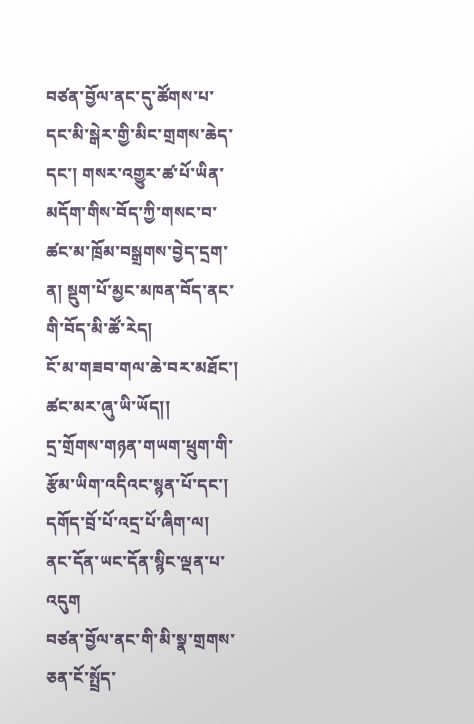བཙན་བྱོལ་ནང་དུ་ཚོགས་པ་དང་མི་སྒེར་གྱི་མིང་གྲགས་ཆེད་དང་། གསར་འགྱུར་ཚ་པོ་ཡིན་མདོག་གིས་བོད་ཀྱི་གསང་བ་ཚང་མ་ཁྲོམ་བསྒྲགས་བྱེད་དྲག་ན། སྡུག་པོ་མྱང་མཁན་བོད་ནང་གི་བོད་མི་ཚོ་རེད།
ངོ་མ་གཟབ་གལ་ཆེ་བར་མཐོང་། ཚང་མར་ཞུ་ཡི་ཡོད།།
དྲ་གྲོགས་གཉན་གཡག་ཕྲུག་གི་རྩོམ་ཡིག་འདིའང་སྙན་པོ་དང་། དགོད་བྲོ་པོ་འདྲ་པོ་ཞིག་ལ། ནང་དོན་ཡང་དོན་སྙིང་ལྡན་པ་འདུག
བཙན་བྱོལ་ནང་གི་མི་སྣ་གྲགས་ཅན་ངོ་སྤྲོད་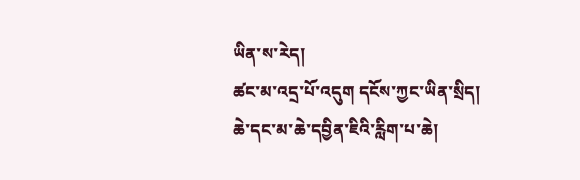ཡིན་ས་རེད།
ཚང་མ་འདྲ་པོ་འདུག དངོས་ཀྱང་ཡིན་སྲིད།
ཆེ་དང་མ་ཆེ་དབྱིན་ཇིའི་རླིག་པ་ཆེ།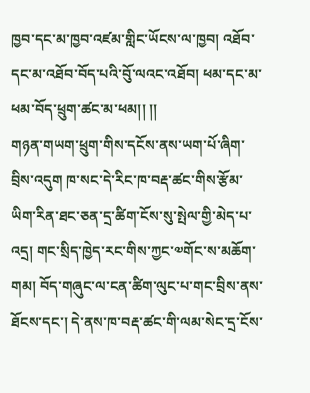ཁྱབ་དང་མ་ཁྱབ་འཛམ་གླིང་ཡོངས་ལ་ཁྱབ། འཐོབ་དང་མ་འཐོབ་བོད་པའི་བོུ་ལའང་འཐོབ། ཕམ་དང་མ་ཕམ་བོད་ཕྲུག་ཚང་མ་ཕམ།། །།
གཉན་གཡག་ཕྲུག་གིས་དངོས་ནས་ཡག་པོ་ཞིག་བྲིས་འདུག ཁ་སང་དེ་རིང་ཁ་བརྡ་ཚང་གིས་རྩོམ་ཡིག་རིན་ཐང་ཅན་དྲ་ཚིག་ངོས་སུ་སྤེལ་གྱི་མེད་པ་འདྲ། གང་སྲིད་ཁྱེད་རང་གིས་ཀྱང་༧གོང་ས་མཆོག་གམ། བོད་གཞུང་ལ་ངན་ཚིག་ལུང་པ་གང་བྲིས་ནས་ཐོངས་དང་། དེ་ནས་ཁ་བརྡ་ཚང་གི་ལམ་སེང་དྲ་ངོས་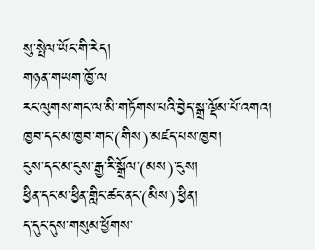སུ་སྤེལ་ཡོང་གི་རེད།
གཉན་གཡག་ཁྱོ་ལ
རང་ལུགས་གང་ལ་མི་གཏོགས་པའི་བྱེད་སྒྲ་ལྡོམ་པོ་འགའ།
ཁྱབ་དང་མ་ཁྱབ་གང་(གིས)་མཛད་པས་ཁྱབ།
ངུས་དང་མ་ངུས་རྒྱ་རི་སྒྲོལ་(མས)་ངུས།
ཕྱིན་དང་མ་ཕྱིན་གླིང་ཚང་ནང་(མིས)་ཕྱིན།
ད་དུང་དུས་གསུམ་ཕྱོགས་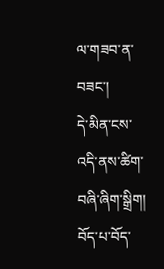ལ་གཟབ་ན་བཟང་།
དེ་མིན་ངས་འདི་ནས་ཚིག་བཞི་ཞིག་སྒྲིག།
བོད་པ་བོད་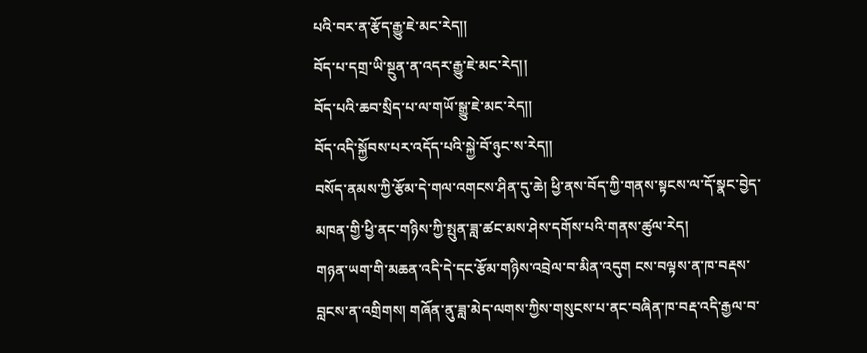པའི་བར་ན་རྩོད་རྒྱུ་ཇེ་མང་རེད།།
བོད་པ་དགྲ་ཡི་སྔུན་ན་འདར་རྒྱུ་ཇེ་མང་རེད།།
བོད་པའི་ཆབ་སྲིད་པ་ལ་གཡོ་སྒྱུ་ཇེ་མང་རེད།།
བོད་འདི་སྐྱོབས་པར་འདོད་པའི་སྐྱེ་བོ་ཉུང་ས་རེད།།
བསོད་ནམས་ཀྱི་རྩོམ་དེ་གལ་འགངས་ཤིན་དུ་ཆེ། ཕྱི་ནས་བོད་ཀྱི་གནས་སྟངས་ལ་དོ་སྣང་བྱེད་མཁན་གྱི་ཕྱི་ནང་གཉིས་ཀྱི་སྤུན་ཟླ་ཚང་མས་ཤེས་དགོས་པའི་གནས་ཚུལ་རེད།
གཉན་ཡག་གི་མཆན་འདི་དེ་དང་རྩོམ་གཉིས་འབྲེལ་བ་མིན་འདུག ངས་བལྟས་ན་ཁ་བརྡས་བླངས་ན་འགྲིགས། གཞོན་ནུ་ཟླ་མེད་ལགས་ཀྱིས་གསུངས་པ་ནང་བཞིན་ཁ་བརྡ་འདི་རྒྱལ་བ་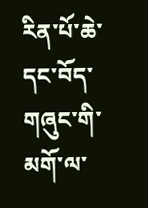རིན་པོ་ཆེ་དང་བོད་གཞུང་གི་མགོ་ལ་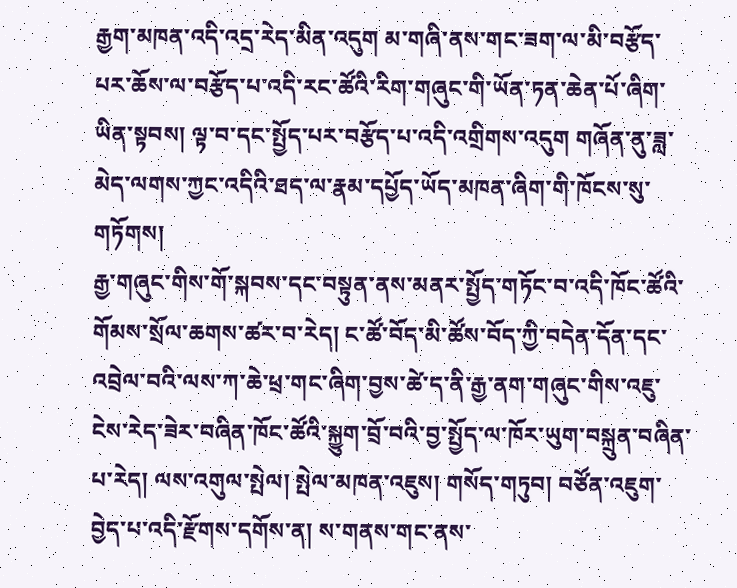རྒྱག་མཁན་འདི་འདྲ་རེད་མིན་འདུག མ་གཞི་ནས་གང་ཟག་ལ་མི་བརྩོད་པར་ཆོས་ལ་བརྩོད་པ་འདི་རང་ཚོའི་རིག་གཞུང་གི་ཡོན་ཏན་ཆེན་པོ་ཞིག་ཡིན་སྟབས། ལྟ་བ་དང་སྤྱོད་པར་བརྩོད་པ་འདི་འགྲིགས་འདུག གཞོན་ནུ་ཟླ་མེད་ལགས་ཀྱང་འདིའི་ཐད་ལ་རྣམ་དཔྱོད་ཡོད་མཁན་ཞིག་གི་ཁོངས་སུ་གཏོགས།
རྒྱ་གཞུང་གིས་གོ་སྐབས་དང་བསྟུན་ནས་མནར་སྤྱོད་གཏོང་བ་འདི་ཁོང་ཚོའི་གོམས་སྲོལ་ཆགས་ཚར་བ་རེད། ང་ཚོ་བོད་མི་ཚོས་བོད་ཀྱི་བདེན་དོན་དང་འབྲེལ་བའི་ལས་ཀ་ཆེ་ཕྲ་གང་ཞིག་བྱས་ཚེ་ད་ནི་རྒྱ་ནག་གཞུང་གིས་འཇུ་ངེས་རེད་ཟེར་བཞིན་ཁོང་ཚོའི་སྐྱུག་བྲོ་བའི་བྱ་སྤྱོད་ལ་ཁོར་ཡུག་བསྐྲུན་བཞིན་པ་རེད། ལས་འགུལ་སྤེལ། སྤེལ་མཁན་འཇུས། གསོད་གཏུབ། བཙོན་འཇུག་བྱེད་པ་འདི་རྫོགས་དགོས་ན། ས་གནས་གང་ནས་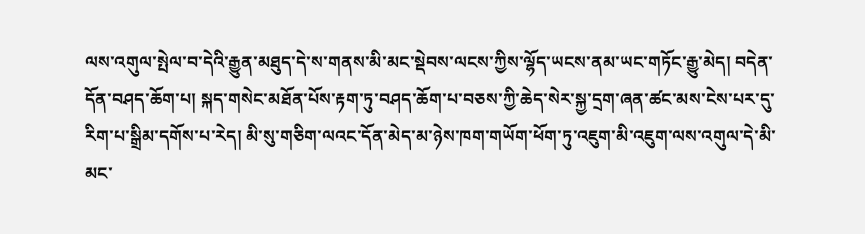ལས་འགུལ་སྤེལ་བ་དེའི་རྒྱུན་མཐུད་དེ་ས་གནས་མི་མང་སྡེབས་ལངས་ཀྱིས་ལྷོད་ཡངས་ནམ་ཡང་གཏོང་རྒྱུ་མེད། བདེན་དོན་བཤད་ཆོག་པ། སྐད་གསེང་མཐོན་པོས་རྟག་ཏུ་བཤད་ཆོག་པ་བཅས་ཀྱི་ཆེད་སེར་སྐྱ་དྲག་ཞན་ཚང་མས་ངེས་པར་དུ་རིག་པ་སྒྲིམ་དགོས་པ་རེད། མི་སུ་གཅིག་ལའང་དོན་མེད་མ་ཉེས་ཁག་གཡོག་ཕོག་ཏུ་འཇུག་མི་འཇུག་ལས་འགུལ་དེ་མི་མང་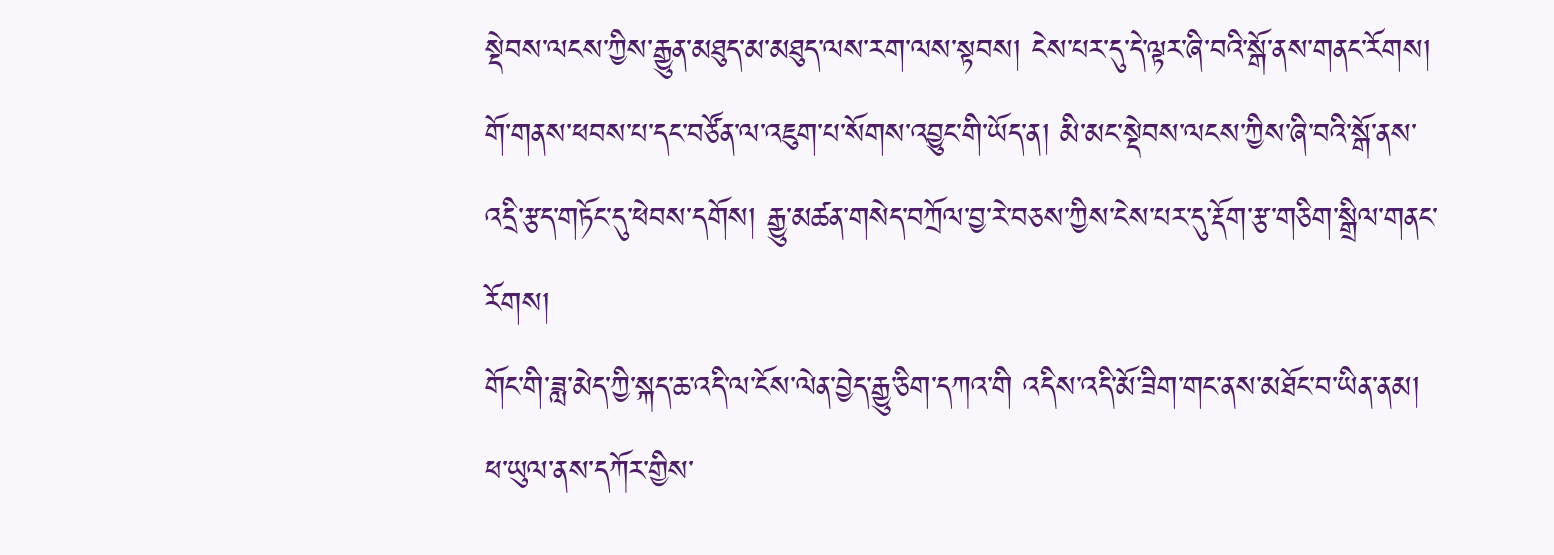སྡེབས་ལངས་ཀྱིས་རྒྱུན་མཐུད་མ་མཐུད་ལས་རག་ལས་སྟབས། ངེས་པར་དུ་དེ་ལྟར་ཞི་བའི་སྒོ་ནས་གནང་རོགས། གོ་གནས་ཕབས་པ་དང་བཙོན་ལ་འཇུག་པ་སོགས་འབྱུང་གི་ཡོད་ན། མི་མང་སྡེབས་ལངས་ཀྱིས་ཞི་བའི་སྒོ་ནས་འདྲི་རྩད་གཏོང་དུ་ཕེབས་དགོས། རྒྱུ་མཚན་གསེད་བཀྲོལ་བྱ་རེ་བཅས་ཀྱིས་ངེས་པར་དུ་རྡོག་རྩ་གཅིག་སྒྲིལ་གནང་རོགས།
གོང་གི་ཟླ་མེད་ཀྱི་སྐད་ཆ་འདི་ལ་ངོས་ལེན་བྱེད་རྒྱུ་ཅིག་དཀའ་གི འདིས་འདི་མོ་ཟིག་གང་ནས་མཐོང་བ་ཡིན་ནམ། ཕ་ཡུལ་ནས་དཀོར་གྱིས་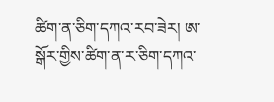ཚིག་ན་ཅིག་དཀའ་རབ་ཟེར། ཨ་སྒོར་གྱིས་ཚིག་ན་ར་ཅིག་དཀའ་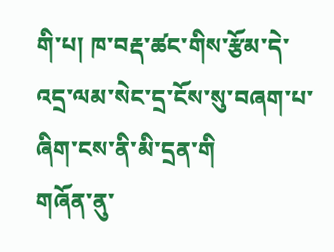གི་པ། ཁ་བརྡ་ཚང་གིས་རྩོམ་དེ་འདྲ་ལམ་སེང་དྲ་ངོས་སུ་བཞག་པ་ཞིག་ངས་ནི་མི་དྲན་གི
གཞོན་ནུ་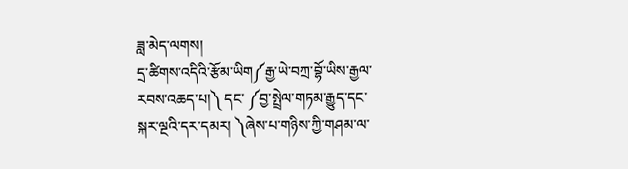ཟླ་མེད་ལགས།
དྲ་ཚིགས་འདིའི་རྩོམ་ཡིག༼རྒྱ་ཡེ་བཀྲ་བྷོ་ཡིས་རྒྱལ་རབས་འཆད་པ།༽ དང་ ༼བྱ་སྤྲེལ་གཏམ་རྒྱུད་དང་སྐར་ལྔའི་དར་དམར། ༽ཞེས་པ་གཉིས་ཀྱི་གཤམ་ལ་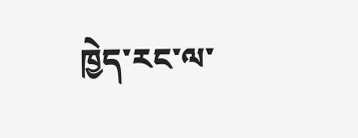ཁྱེད་རང་ལ་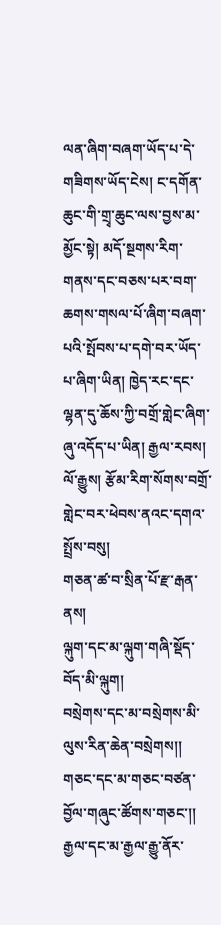ལན་ཞིག་བཞག་ཡོད་པ་དེ་གཟིགས་ཡོད་ངེས། ང་དགོན་ཆུང་གི་གྲྭ་ཆུང་ལས་བྱས་མ་མྱོང་སྟེ། མདོ་སྔགས་རིག་གནས་དང་བཅས་པར་བག་ཆགས་གསལ་པོ་ཞིག་བཞག་པའི་སྤོབས་པ་དགེ་བར་ཡོད་པ་ཞིག་ཡིན། ཁྱེད་རང་དང་ལྷན་དུ་ཆོས་ཀྱི་བགྲོ་གླེང་ཞིག་ཞུ་འདོད་པ་ཡིན། རྒྱལ་རབས། ལོ་རྒྱུས། རྩོམ་རིག་སོགས་བགྲོ་གླེང་བར་ཕེབས་ནའང་དགའ་སྤྲོས་བསུ།
གཅན་ཚ་བ་སྲིན་པོ་རྫ་རྒན་ནས།
ལྐུག་དང་མ་ལྐུག་གཞི་སྡོད་བོད་མི་ལྐུག།
བསྲེགས་དང་མ་བསྲེགས་མི་ལུས་རིན་ཆེན་བསྲེགས།།
གཅང་དང་མ་གཅང་བཙན་བྱོལ་གཞུང་ཚོགས་གཅང་།།
རྒྱལ་དང་མ་རྒྱལ་རྒྱུ་ནོར་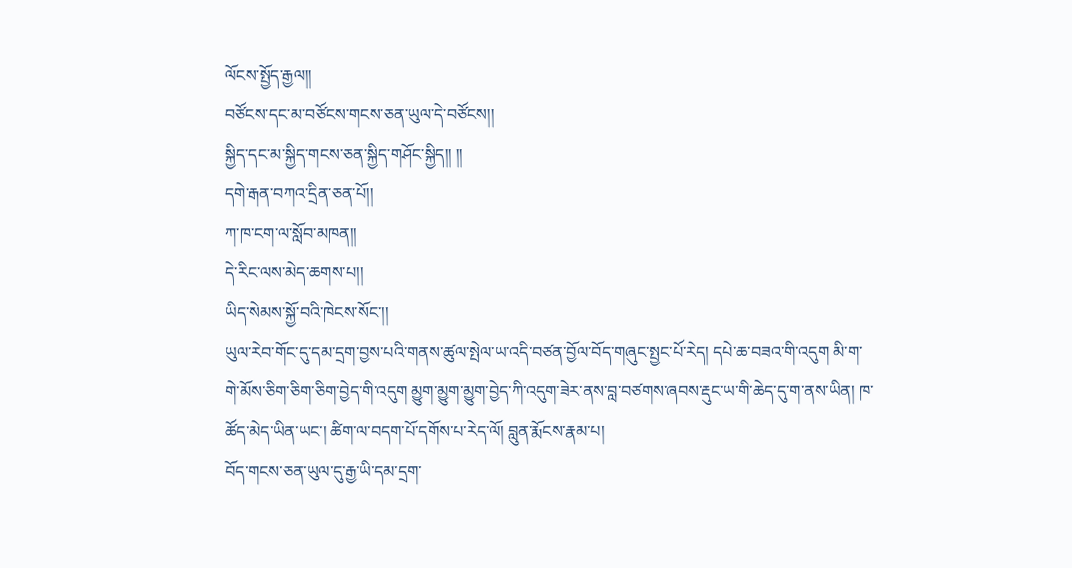ལོངས་སྤྱོད་རྒྱལ།།
བཙོངས་དང་མ་བཙོངས་གངས་ཅན་ཡུལ་དེ་བཙོངས།།
སྐྱིད་དང་མ་སྐྱིད་གངས་ཅན་སྐྱིད་གཤོང་སྐྱིད།། །།
དགེ་རྒན་བཀའ་དྲིན་ཅན་པོ།།
ཀ་ཁ་ངག་ལ་སློབ་མཁན།།
དེ་རིང་ལས་མེད་ཆགས་པ།།
ཡིད་སེམས་སྐྱོ་བའི་ཁེངས་སོང་།།
ཡུལ་རེབ་གོང་དུ་དམ་དྲག་བྱས་པའི་གནས་ཚུལ་སྤེལ་ཡ་འདི་བཙན་བྱོལ་བོད་གཞུང་སྤྱང་པོ་རེད། དཔེ་ཆ་བཟའ་གི་འདུག མི་ག་གེ་མོས་ཅིག་ཅིག་ཅིག་བྱེད་གི་འདུག མྱུག་མྱུག་མྱུག་བྱེད་ཀི་འདུག་ཟེར་ནས་བླ་བཙགས་ཞབས་རྡུང་ཡ་གི་ཆེད་དུ་ག་ནས་ཡིན། ཁ་ཚོད་མེད་ཡིན་ཡང་། ཚིག་ལ་བདག་པོ་དགོས་པ་རེད་ལོ། བླུན་རྨོངས་རྣམ་པ།
བོད་གངས་ཅན་ཡུལ་དུ་རྒྱ་ཡི་དམ་དྲག་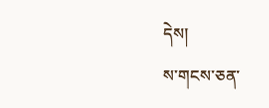དེས།
ས་གངས་ཅན་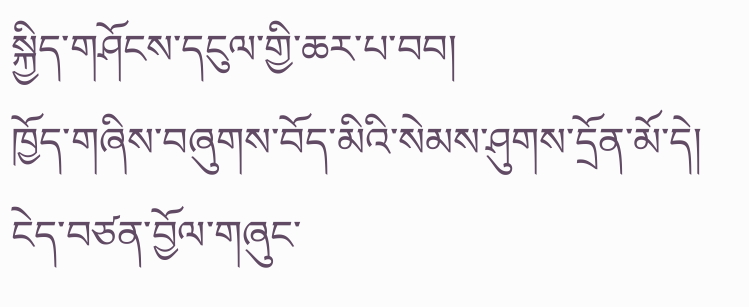སྐྱིད་གཤོངས་དངུལ་གྱི་ཆར་པ་བབ།
ཁྱོད་གཞིས་བཞུགས་བོད་མིའི་སེམས་ཤུགས་དྲོན་མོ་དེ།
ངེད་བཙན་བྱོལ་གཞུང་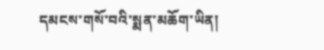དམངས་གསོ་བའི་སྨན་མཆོག་ཡིན།